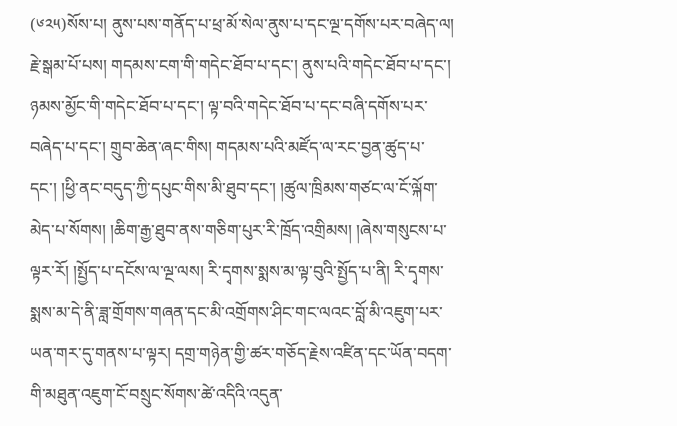(༦༢༥)སོས་པ། ནུས་པས་གནོད་པ་ཕྲ་མོ་སེལ་ནུས་པ་དང་ལྔ་དགོས་པར་བཞེད་ལ། རྗེ་སྒམ་པོ་པས། གདམས་ངག་གི་གདེང་ཐོབ་པ་དང་། ནུས་པའི་གདེང་ཐོབ་པ་དང་། ཉམས་མྱོང་གི་གདེང་ཐོབ་པ་དང་། ལྟ་བའི་གདེང་ཐོབ་པ་དང་བཞི་དགོས་པར་བཞེད་པ་དང་། གྲུབ་ཆེན་ཞང་གིས། གདམས་པའི་མཛོད་ལ་རང་བྱན་ཚུད་པ་དང་། །ཕྱི་ནང་བདུད་ཀྱི་དཔུང་གིས་མི་ཐུབ་དང་། །ཚུལ་ཁྲིམས་གཙང་ལ་ངོ་ལྐོག་མེད་པ་སོགས། །ཆིག་རྒྱ་ཐུབ་ནས་གཅིག་པུར་རི་ཁྲོད་འགྲིམས། །ཞེས་གསུངས་པ་ལྟར་རོ། །སྤྱོད་པ་དངོས་ལ་ལྔ་ལས། རི་དྭགས་སྨས་མ་ལྟ་བུའི་སྤྱོད་པ་ནི། རི་དྭགས་སྨས་མ་དེ་ནི་ཟླ་གྲོགས་གཞན་དང་མི་འགྲོགས་ཤིང་གང་ལའང་བློ་མི་འཇུག་པར་ཡན་གར་དུ་གནས་པ་ལྟར། དགྲ་གཉེན་གྱི་ཚར་གཅོད་རྗེས་འཛིན་དང་ཡོན་བདག་གི་མཐུན་འཇུག་ངོ་བསྲུང་སོགས་ཚེ་འདིའི་འདུན་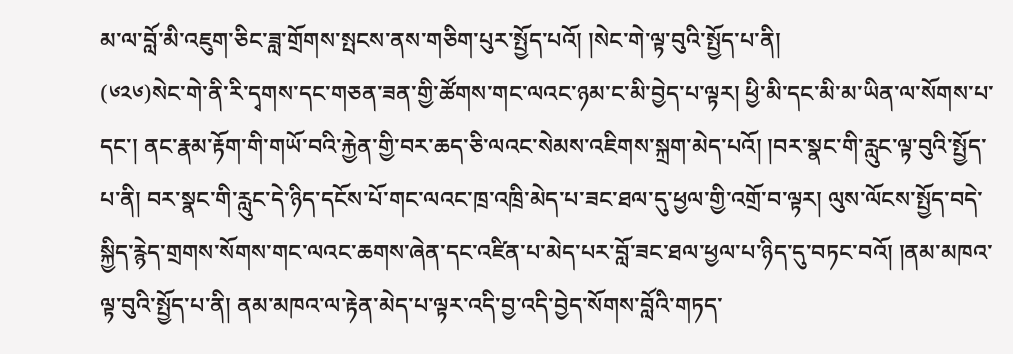མ་ལ་བློ་མི་འཇུག་ཅིང་ཟླ་གྲོགས་སྤངས་ནས་གཅིག་པུར་སྤྱོད་པའོ། །སེང་གེ་ལྟ་བུའི་སྤྱོད་པ་ནི།
(༦༢༦)སེང་གེ་ནི་རི་དྭགས་དང་གཅན་ཟན་གྱི་ཚོགས་གང་ལའང་ཉམ་ང་མི་བྱེད་པ་ལྟར། ཕྱི་མི་དང་མི་མ་ཡིན་ལ་སོགས་པ་དང་། ནང་རྣམ་རྟོག་གི་གཡོ་བའི་རྐྱེན་གྱི་བར་ཆད་ཅི་ལའང་སེམས་འཇིགས་སྐྲག་མེད་པའོ། །བར་སྣང་གི་རླུང་ལྟ་བུའི་སྤྱོད་པ་ནི། བར་སྣང་གི་རླུང་དེ་ཉིད་དངོས་པོ་གང་ལའང་ཁྲ་འཁྲི་མེད་པ་ཟང་ཐལ་དུ་ཕྱལ་གྱི་འགྲོ་བ་ལྟར། ལུས་ལོངས་སྤྱོད་བདེ་སྐྱིད་རྙེད་གྲགས་སོགས་གང་ལའང་ཆགས་ཞེན་དང་འཛིན་པ་མེད་པར་བློ་ཟང་ཐལ་ཕྱལ་པ་ཉིད་དུ་བཏང་བའོ། །ནམ་མཁའ་ལྟ་བུའི་སྤྱོད་པ་ནི། ནམ་མཁའ་ལ་རྟེན་མེད་པ་ལྟར་འདི་བྱ་འདི་བྱེད་སོགས་བློའི་གཏད་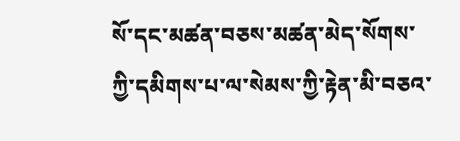སོ་དང་མཚན་བཅས་མཚན་མེད་སོགས་ཀྱི་དམིགས་པ་ལ་སེམས་ཀྱི་རྟེན་མི་བཅའ་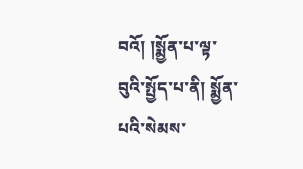བའོ། །སྨྱོན་པ་ལྟ་བུའི་སྤྱོད་པ་ནི། སྨྱོན་པའི་སེམས་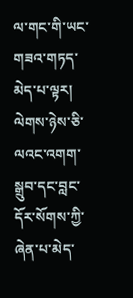ལ་གང་གི་ཡང་གཟའ་གཏད་མེད་པ་ལྟར། ལེགས་ཉེས་ཅི་ལའང་འགག་སྒྲུབ་དང་བླང་དོར་སོགས་ཀྱི་ཞེན་པ་མེད་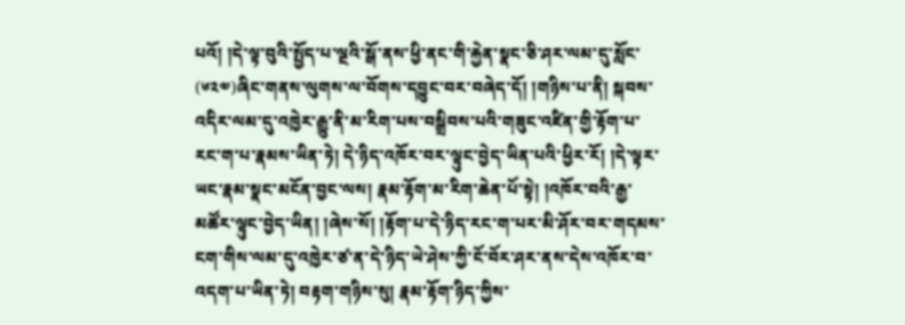པའོ། །དེ་ལྟ་བུའི་སྤྱོད་པ་ལྔའི་སྒོ་ནས་ཕྱི་ནང་གི་རྐྱེན་སྣང་ཅི་ཤར་ལམ་དུ་སློང་
(༦༢༧)ཞིང་གནས་ལུགས་ལ་བོགས་དབྱུང་བར་བཞེད་དོ། །གཉིས་པ་ནི། སྐབས་འདིར་ལམ་དུ་འཁྱེར་རྒྱུ་ནི་མ་རིག་པས་བསྒྲིབས་པའི་གཟུང་འཛིན་གྱི་རྟོག་པ་རང་ག་པ་རྣམས་ཡིན་ཏེ། དེ་ཉིད་འཁོར་བར་ལྟུང་བྱེད་ཡིན་པའི་ཕྱིར་རོ། །དེ་ལྟར་ཡང་རྣམ་སྣང་མངོན་བྱང་ལས། རྣམ་རྟོག་མ་རིག་ཆེན་པོ་སྟེ། །འཁོར་བའི་རྒྱ་མཚོར་ལྟུང་བྱེད་ཡིན། །ཞེས་སོ། །རྟོག་པ་དེ་ཉིད་རང་ག་པར་མི་ཤོར་བར་གདམས་ངག་གིས་ལམ་དུ་འཁྱེར་ཙ་ན་དེ་ཉིད་ཡེ་ཤེས་ཀྱི་ངོ་བོར་ཤར་ནས་དེས་འཁོར་བ་འདག་པ་ཡིན་ཏེ། བརྟག་གཉིས་སུ། རྣམ་རྟོག་ཉིད་ཀྱིས་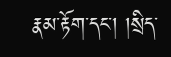རྣམ་རྟོག་དང་། །སྲིད་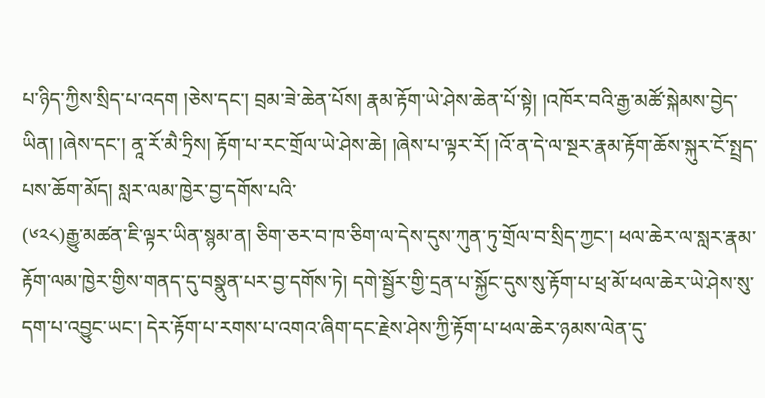པ་ཉིད་ཀྱིས་སྲིད་པ་འདག །ཅེས་དང་། བྲམ་ཟེ་ཆེན་པོས། རྣམ་རྟོག་ཡེ་ཤེས་ཆེན་པོ་སྟེ། །འཁོར་བའི་རྒྱ་མཚོ་སྐེམས་བྱེད་ཡིན། །ཞེས་དང་། ནཱ་རོ་མཻ་ཏྲིས། རྟོག་པ་རང་གྲོལ་ཡེ་ཤེས་ཆེ། །ཞེས་པ་ལྟར་རོ། །འོ་ན་དེ་ལ་སྔར་རྣམ་རྟོག་ཆོས་སྐུར་ངོ་སྤྲད་པས་ཆོག་མོད། སླར་ལམ་ཁྱེར་བྱ་དགོས་པའི་
(༦༢༨)རྒྱུ་མཚན་ཇི་ལྟར་ཡིན་སྙམ་ན། ཅིག་ཅར་བ་ཁ་ཅིག་ལ་དེས་དུས་ཀུན་ཏུ་གྲོལ་བ་སྲིད་ཀྱང་། ཕལ་ཆེར་ལ་སླར་རྣམ་རྟོག་ལམ་ཁྱེར་གྱིས་གནད་དུ་བསྣུན་པར་བྱ་དགོས་ཏེ། དགེ་སྦྱོར་གྱི་དྲན་པ་སྐྱོང་དུས་སུ་རྟོག་པ་ཕྲ་མོ་ཕལ་ཆེར་ཡེ་ཤེས་སུ་དག་པ་འབྱུང་ཡང་། དེར་རྟོག་པ་རགས་པ་འགའ་ཞིག་དང་རྗེས་ཤེས་ཀྱི་རྟོག་པ་ཕལ་ཆེར་ཉམས་ལེན་དུ་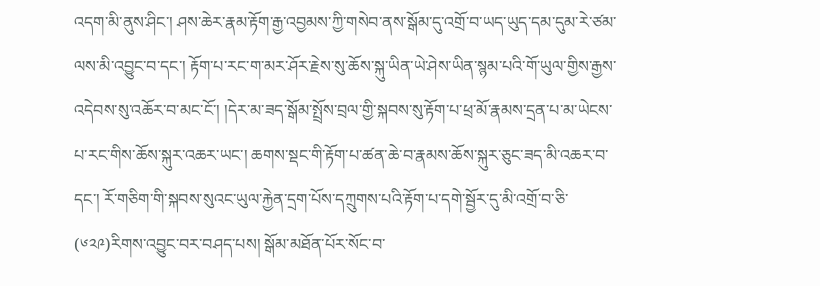འདག་མི་ནུས་ཤིང་། ཤས་ཆེར་རྣམ་རྟོག་རྒྱ་འབྱམས་ཀྱི་གསེབ་ནས་སྒོམ་དུ་འགྲོ་བ་ཡད་ཡུད་དམ་དུམ་རེ་ཙམ་ལས་མི་འབྱུང་བ་དང་། རྟོག་པ་རང་ག་མར་ཤོར་རྗེས་སུ་ཆོས་སྐུ་ཡིན་ཡེ་ཤེས་ཡིན་སྙམ་པའི་གོ་ཡུལ་གྱིས་རྒྱས་འདེབས་སུ་འཆོར་བ་མང་ངོ་། །དེར་མ་ཟད་སྒོམ་སྤྲོས་བྲལ་གྱི་སྐབས་སུ་རྟོག་པ་ཕྲ་མོ་རྣམས་དྲན་པ་མ་ཡེངས་པ་རང་གིས་ཆོས་སྐུར་འཆར་ཡང་། ཆགས་སྡང་གི་རྟོག་པ་ཚན་ཆེ་བ་རྣམས་ཆོས་སྐུར་ཅུང་ཟད་མི་འཆར་བ་དང་། རོ་གཅིག་གི་སྐབས་སུའང་ཡུལ་རྐྱེན་དྲག་པོས་དཀྲུགས་པའི་རྟོག་པ་དགེ་སྦྱོར་དུ་མི་འགྲོ་བ་ཅི་
(༦༢༩)རིགས་འབྱུང་བར་བཤད་པས། སྒོམ་མཐོན་པོར་སོང་བ་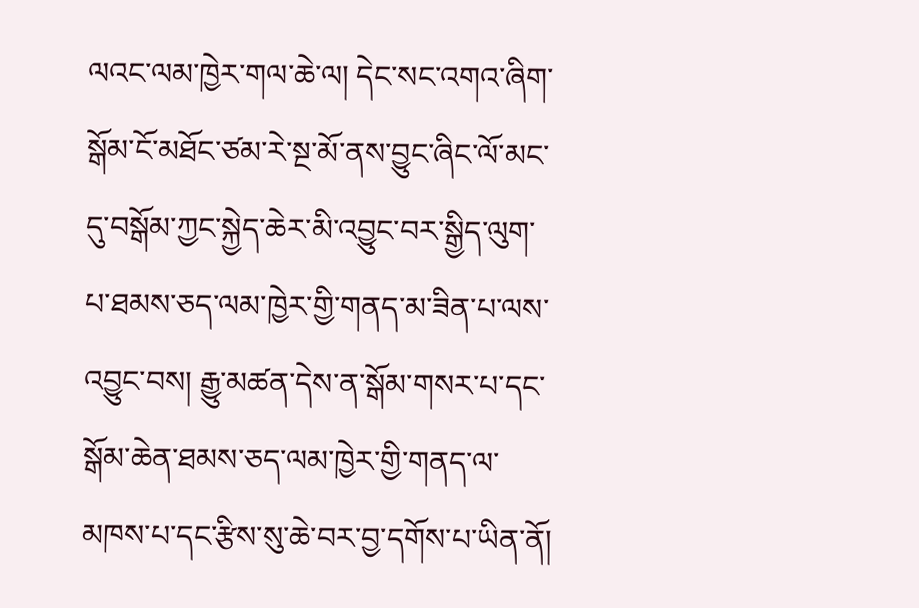ལའང་ལམ་ཁྱེར་གལ་ཆེ་ལ། དེང་སང་འགའ་ཞིག་སྒོམ་ངོ་མཐོང་ཙམ་རེ་སྔ་མོ་ནས་བྱུང་ཞིང་ལོ་མང་དུ་བསྒོམ་ཀྱང་སྐྱེད་ཆེར་མི་འབྱུང་བར་སྒྱིད་ལུག་པ་ཐམས་ཅད་ལམ་ཁྱེར་གྱི་གནད་མ་ཟིན་པ་ལས་འབྱུང་བས། རྒྱུ་མཚན་དེས་ན་སྒོམ་གསར་པ་དང་སྒོམ་ཆེན་ཐམས་ཅད་ལམ་ཁྱེར་གྱི་གནད་ལ་མཁས་པ་དང་རྩིས་སུ་ཆེ་བར་བྱ་དགོས་པ་ཡིན་ནོ།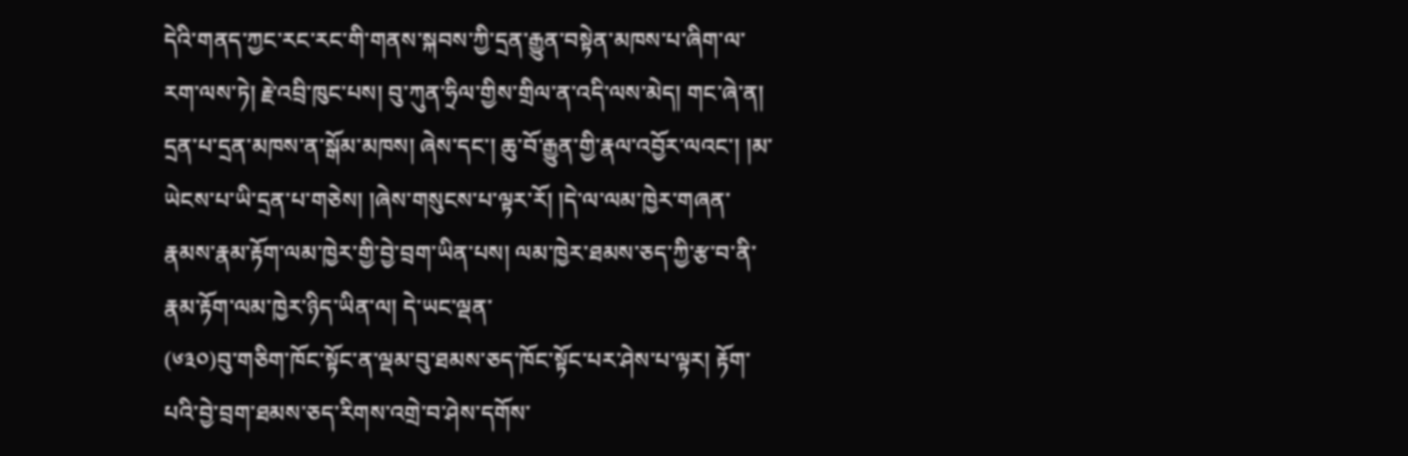དེའི་གནད་ཀྱང་རང་རང་གི་གནས་སྐབས་ཀྱི་དྲན་རྒྱུན་བསྟེན་མཁས་པ་ཞིག་ལ་རག་ལས་ཏེ། རྗེ་འབྲི་ཁུང་པས། བུ་ཀུན་ཧྲིལ་གྱིས་གྲིལ་ན་འདི་ལས་མེད། གང་ཞེ་ན། དྲན་པ་དྲན་མཁས་ན་སྒོམ་མཁས། ཞེས་དང་། ཆུ་བོ་རྒྱུན་གྱི་རྣལ་འབྱོར་ལའང་། །མ་ཡེངས་པ་ཡི་དྲན་པ་གཅེས། །ཞེས་གསུངས་པ་ལྟར་རོ། །དེ་ལ་ལམ་ཁྱེར་གཞན་རྣམས་རྣམ་རྟོག་ལམ་ཁྱེར་གྱི་བྱེ་བྲག་ཡིན་པས། ལམ་ཁྱེར་ཐམས་ཅད་ཀྱི་རྩ་བ་ནི་རྣམ་རྟོག་ལམ་ཁྱེར་ཉིད་ཡིན་ལ། དེ་ཡང་ལྡན་
(༦༣༠)བུ་གཅིག་ཁོང་སྟོང་ན་ལྡམ་བུ་ཐམས་ཅད་ཁོང་སྟོང་པར་ཤེས་པ་ལྟར། རྟོག་པའི་བྱེ་བྲག་ཐམས་ཅད་རིགས་འགྲེ་བ་ཤེས་དགོས་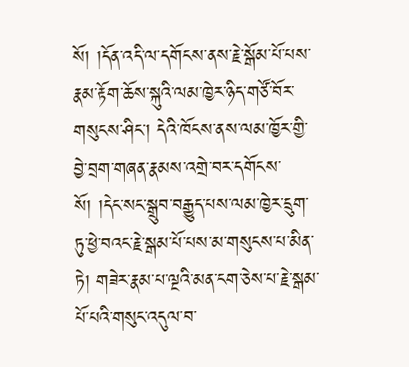སོ། །དོན་འདི་ལ་དགོངས་ནས་རྗེ་སྒོམ་པོ་པས་རྣམ་རྟོག་ཆོས་སྐུའི་ལམ་ཁྱེར་ཉིད་གཙོ་བོར་གསུངས་ཤིང་། དེའི་ཁོངས་ནས་ལམ་ཁྱོར་གྱི་བྱེ་བྲག་གཞན་རྣམས་འགྲེ་བར་དགོངས་སོ། །དེང་སང་སྒྲུབ་བརྒྱུད་པས་ལམ་ཁྱེར་དྲུག་ཏུ་ཕྱེ་བའང་རྗེ་སྒམ་པོ་པས་མ་གསུངས་པ་མིན་ཏེ། གཟེར་རྣམ་པ་ལྔའི་མན་ངག་ཅེས་པ་རྗེ་སྒམ་པོ་པའི་གསུང་འདུལ་བ་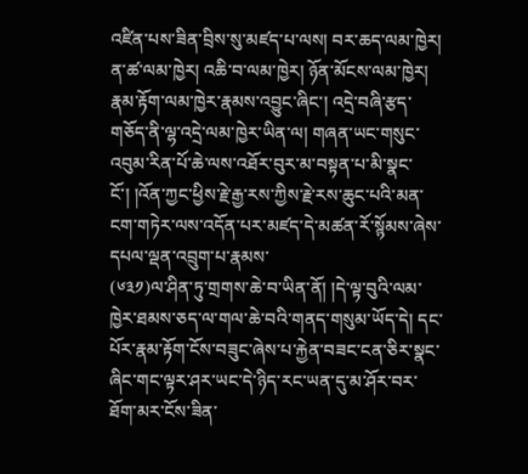འཛིན་པས་ཟིན་བྲིས་སུ་མཛད་པ་ལས། བར་ཆད་ལམ་ཁྱེར། ན་ཚ་ལམ་ཁྱེར། འཆི་བ་ལམ་ཁྱེར། ཉོན་མོངས་ལམ་ཁྱེར། རྣམ་རྟོག་ལམ་ཁྱེར་རྣམས་འབྱུང་ཞིང་། འདྲེ་བཞི་རྩད་གཅོད་ནི་ལྷ་འདྲེ་ལམ་ཁྱེར་ཡིན་ལ། གཞན་ཡང་གསུང་འབུམ་རིན་པོ་ཆེ་ལས་འཐོར་བུར་མ་བསྟན་པ་མི་སྣང་ངོ་། །འོན་ཀྱང་ཕྱིས་རྗེ་རྒྱ་རས་ཀྱིས་རྗེ་རས་ཆུང་པའི་མན་ངག་གཏེར་ལས་འདོན་པར་མཛད་དེ་མཚན་རོ་སྙོམས་ཞེས་དཔལ་ལྡན་འབྲུག་པ་རྣམས་
(༦༣༡)ལ་ཤིན་ཏུ་གྲགས་ཆེ་བ་ཡིན་ནོ། །དེ་ལྟ་བུའི་ལམ་ཁྱེར་ཐམས་ཅད་ལ་གལ་ཆེ་བའི་གནད་གསུམ་ཡོད་དེ། དང་པོར་རྣམ་རྟོག་ངོས་བཟུང་ཞེས་པ་རྐྱེན་བཟང་ངན་ཅིར་སྣང་ཞིང་གང་ལྟར་ཤར་ཡང་དེ་ཉིད་རང་ཡན་དུ་མ་ཤོར་བར་ཐོག་མར་ངོས་ཟིན་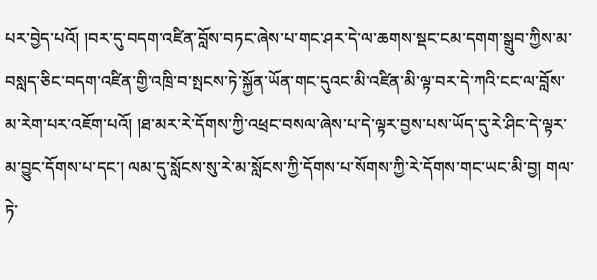པར་བྱེད་པའོ། །བར་དུ་བདག་འཛིན་བློས་བཏང་ཞེས་པ་གང་ཤར་དེ་ལ་ཆགས་སྡང་ངམ་དགག་སྒྲུབ་ཀྱིས་མ་བསླད་ཅིང་བདག་འཛིན་གྱི་འཁྲི་བ་སྤངས་ཏེ་སྐྱོན་ཡོན་གང་དུའང་མི་འཛིན་མི་ལྟ་བར་དེ་ཀའི་ངང་ལ་བློས་མ་རེག་པར་འཇོག་པའོ། །ཐ་མར་རེ་དོགས་ཀྱི་འཕྲང་བསལ་ཞེས་པ་དེ་ལྟར་བྱས་པས་ཡོད་དུ་རེ་ཤིང་དེ་ལྟར་མ་བྱུང་དོགས་པ་དང་། ལམ་དུ་སློངས་སུ་རེ་མ་སློངས་ཀྱི་དོགས་པ་སོགས་ཀྱི་རེ་དོགས་གང་ཡང་མི་བྱ། གལ་ཏེ་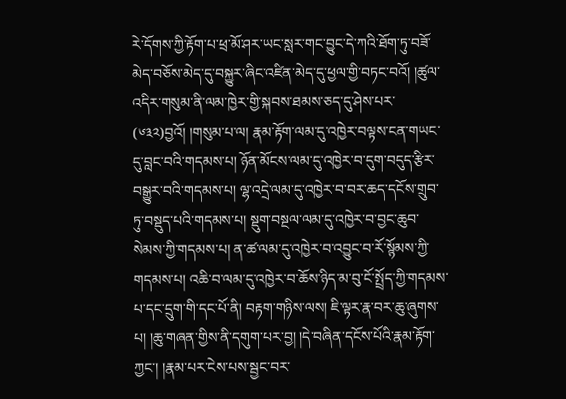རེ་དོགས་ཀྱི་རྟོག་པ་ཕྲ་མོ་ཤར་ཡང་སླར་གང་བྱུང་དེ་ཀའི་ཐོག་ཏུ་བཟོ་མེད་བཅོས་མེད་དུ་བསྐྱུར་ཞིང་འཛིན་མེད་དུ་ཕྱལ་གྱི་བཏང་བའོ། །ཚུལ་འདིར་གསུམ་ནི་ལམ་ཁྱེར་གྱི་སྐབས་ཐམས་ཅད་དུ་ཤེས་པར་
(༦༣༢)བྱའོ། །གསུམ་པ་ལ། རྣམ་རྟོག་ལམ་དུ་འཁྱེར་བལྟས་ངན་གཡང་དུ་བླང་བའི་གདམས་པ། ཉོན་མོངས་ལམ་དུ་འཁྱེར་བ་དུག་བདུད་རྩིར་བསྒྱུར་བའི་གདམས་པ། ལྷ་འདྲེ་ལམ་དུ་འཁྱེར་བ་བར་ཆད་དངོས་གྲུབ་ཏུ་བསྡུད་པའི་གདམས་པ། སྡུག་བསྔལ་ལམ་དུ་འཁྱེར་བ་བྱང་ཆུབ་སེམས་ཀྱི་གདམས་པ། ན་ཚ་ལམ་དུ་འཁྱེར་བ་འབྱུང་བ་རོ་སྙོམས་ཀྱི་གདམས་པ། འཆི་བ་ལམ་དུ་འཁྱེར་བ་ཆོས་ཉིད་མ་བུ་ངོ་སྤྲོད་ཀྱི་གདམས་པ་དང་དྲུག་གི་དང་པོ་ནི། བརྟག་གཉིས་ལས། ཇི་ལྟར་རྣ་བར་ཆུ་ཞུགས་པ། །ཆུ་གཞན་གྱིས་ནི་དགུག་པར་བྱ། །དེ་བཞིན་དངོས་པོའི་རྣམ་རྟོག་ཀྱང་། །རྣམ་པར་ངེས་པས་སྦྱང་བར་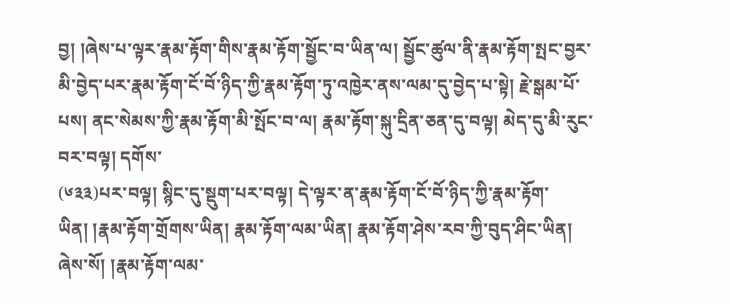བྱ། །ཞེས་པ་ལྟར་རྣམ་རྟོག་གིས་རྣམ་རྟོག་སྦྱོང་བ་ཡིན་ལ། སྦྱོང་ཚུལ་ནི་རྣམ་རྟོག་སྤང་བྱར་མི་བྱེད་པར་རྣམ་རྟོག་ངོ་བོ་ཉིད་ཀྱི་རྣམ་རྟོག་ཏུ་འཁྱེར་ནས་ལམ་དུ་བྱེད་པ་སྟེ། རྗེ་སྒམ་པོ་པས། ནང་སེམས་ཀྱི་རྣམ་རྟོག་མི་སྤོང་བ་ལ། རྣམ་རྟོག་སྐུ་དྲིན་ཅན་དུ་བལྟ། མེད་དུ་མི་རུང་བར་བལྟ། དགོས་
(༦༣༣)པར་བལྟ། སྙིང་དུ་སྡུག་པར་བལྟ། དེ་ལྟར་ན་རྣམ་རྟོག་ངོ་བོ་ཉིད་ཀྱི་རྣམ་རྟོག་ཡིན། །རྣམ་རྟོག་གྲོགས་ཡིན། རྣམ་རྟོག་ལམ་ཡིན། རྣམ་རྟོག་ཤེས་རབ་ཀྱི་བུད་ཤིང་ཡིན། ཞེས་སོ། །རྣམ་རྟོག་ལམ་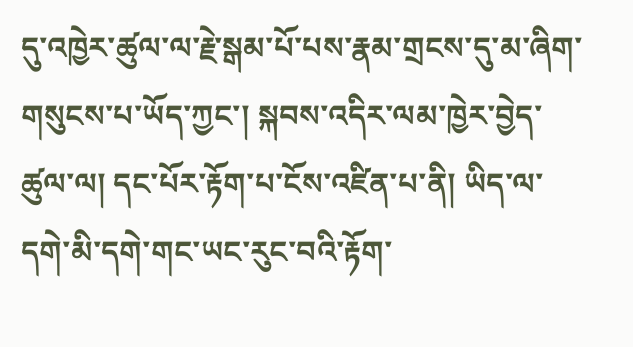དུ་འཁྱེར་ཚུལ་ལ་རྗེ་སྒམ་པོ་པས་རྣམ་གྲངས་དུ་མ་ཞིག་གསུངས་པ་ཡོད་ཀྱང་། སྐབས་འདིར་ལམ་ཁྱེར་བྱེད་ཚུལ་ལ། དང་པོར་རྟོག་པ་ངོས་འཛིན་པ་ནི། ཡིད་ལ་དགེ་མི་དགེ་གང་ཡང་རུང་བའི་རྟོག་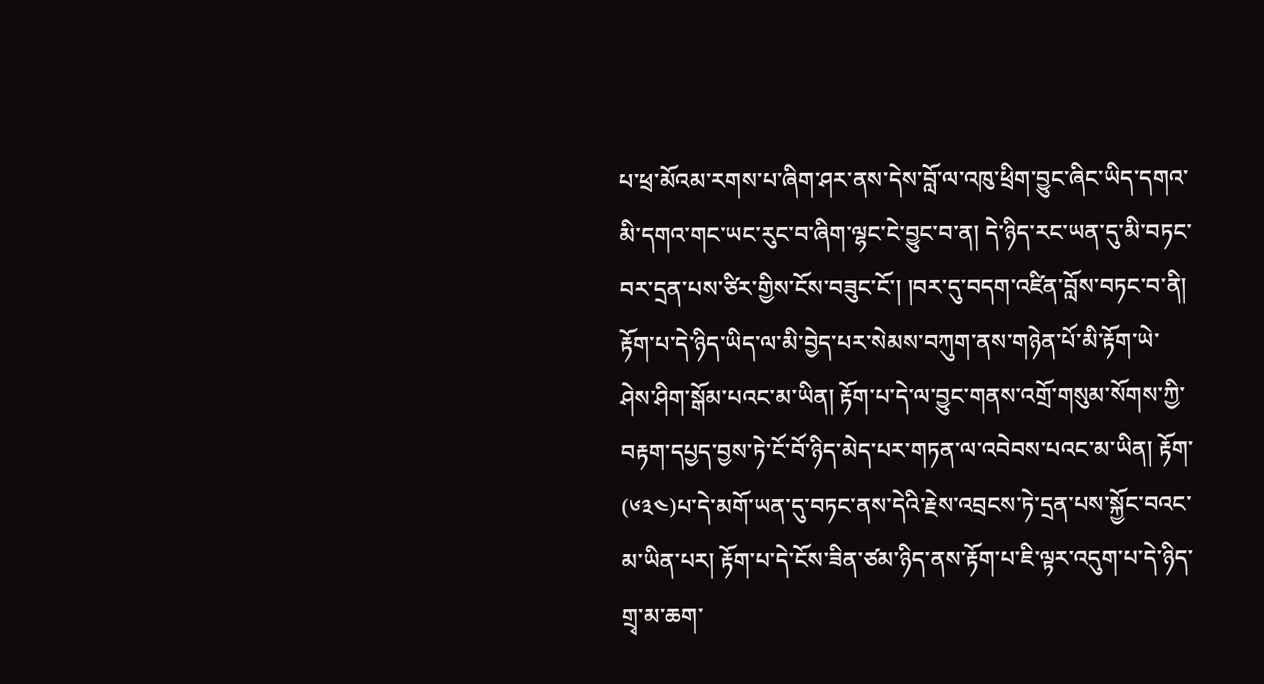པ་ཕྲ་མོའམ་རགས་པ་ཞིག་ཤར་ནས་དེས་བློ་ལ་འཁུ་ཕྲིག་བྱུང་ཞིང་ཡིད་དགའ་མི་དགའ་གང་ཡང་རུང་བ་ཞིག་ལྷང་ངེ་བྱུང་བ་ན། དེ་ཉིད་རང་ཡན་དུ་མི་བཏང་བར་དྲན་པས་ཙིར་གྱིས་ངོས་བཟུང་ངོ་། །བར་དུ་བདག་འཛིན་བློས་བཏང་བ་ནི། རྟོག་པ་དེ་ཉིད་ཡིད་ལ་མི་བྱེད་པར་སེམས་བཀུག་ནས་གཉེན་པོ་མི་རྟོག་ཡེ་ཤེས་ཤིག་སྒོམ་པའང་མ་ཡིན། རྟོག་པ་དེ་ལ་བྱུང་གནས་འགྲོ་གསུམ་སོགས་ཀྱི་བརྟག་དཔྱད་བྱས་ཏེ་ངོ་བོ་ཉིད་མེད་པར་གཏན་ལ་འབེབས་པའང་མ་ཡིན། རྟོག་
(༦༣༤)པ་དེ་མགོ་ཡན་དུ་བཏང་ནས་དེའི་རྗེས་འབྲངས་ཏེ་དྲན་པས་སྐྱོང་བའང་མ་ཡིན་པར། རྟོག་པ་དེ་ངོས་ཟིན་ཙམ་ཉིད་ནས་རྟོག་པ་ཇི་ལྟར་འདུག་པ་དེ་ཉིད་གྲྭ་མ་ཆག་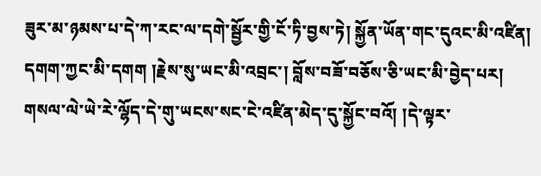ཟུར་མ་ཉམས་པ་དེ་ཀ་རང་ལ་དགེ་སྦྱོར་གྱི་ངོ་ཏི་བྱས་ཏེ། སྐྱོན་ཡོན་གང་དུའང་མི་འཛིན། དགག་ཀྱང་མི་དགག །རྗེས་སུ་ཡང་མི་འབྲང་། བློས་བཟོ་བཅོས་ཅི་ཡང་མི་བྱེད་པར། གསལ་ལེ་ཡེ་རེ་ལྷོད་དེ་གུ་ཡངས་སང་ངེ་འཛིན་མེད་དུ་སྐྱོང་བའོ། །དེ་ལྟར་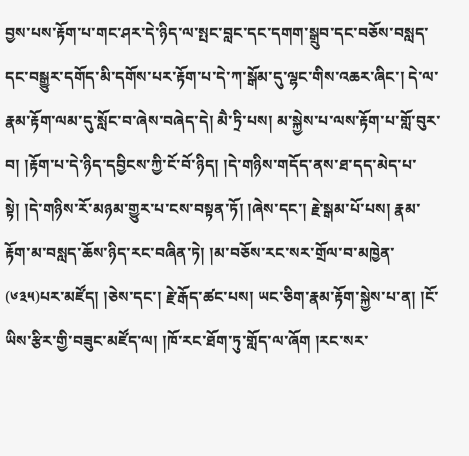བྱས་པས་རྟོག་པ་གང་ཤར་དེ་ཉིད་ལ་སྤང་བླང་དང་དགག་སྒྲུབ་དང་བཅོས་བསླད་དང་བསྒྱུར་དགོད་མི་དགོས་པར་རྟོག་པ་དེ་ཀ་སྒོམ་དུ་ལྷང་གིས་འཆར་ཞིང་། དེ་ལ་རྣམ་རྟོག་ལམ་དུ་སློང་བ་ཞེས་བཞེད་དེ། མཻ་ཏྲི་པས། མ་སྐྱེས་པ་ལས་རྟོག་པ་གློ་བུར་བ། །རྟོག་པ་དེ་ཉིད་དབྱིངས་ཀྱི་ངོ་བོ་ཉིད། །དེ་གཉིས་གདོད་ནས་ཐ་དད་མེད་པ་སྟེ། །དེ་གཉིས་རོ་མཉམ་གྱུར་པ་ངས་བསྟན་ཏོ། །ཞེས་དང་། རྗེ་སྒམ་པོ་པས། རྣམ་རྟོག་མ་བསླད་ཆོས་ཉིད་རང་བཞིན་ཏེ། །མ་བཅོས་རང་སར་གྲོལ་བ་མཁྱེན་
(༦༣༥)པར་མཛོད། །ཅེས་དང་། རྗེ་རྒོད་ཚང་པས། ཡང་ཅིག་རྣམ་རྟོག་སྐྱེས་པ་ན། །ངོ་ཡིས་རྩིར་གྱི་བཟུང་མཛོད་ལ། །ཁོ་རང་ཐོག་ཏུ་གློད་ལ་ཞོག །རང་སར་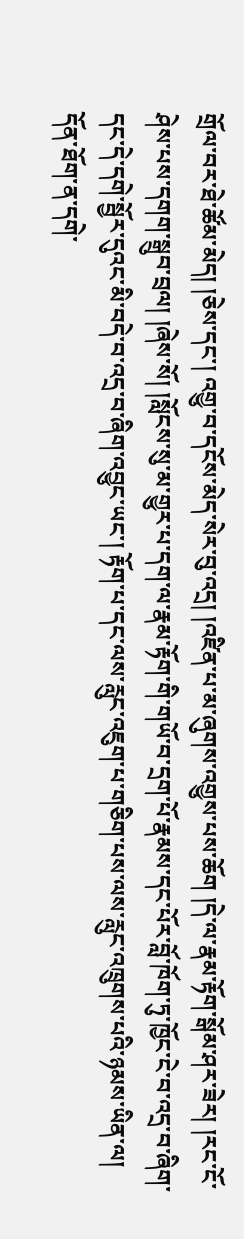གྲོལ་བར་ཐེ་ཚོམ་མེད། །ཅེས་དང་། འགྱུ་བ་དངོས་མེད་སེར་བུ་འདྲ། །འཛིན་པ་མ་ཞུགས་འགྱུས་པས་ཆོག །དེ་ལ་རྣམ་རྟོག་སྒོམ་ཤར་ཟེར། །རང་ངོ་ཤེས་པས་དགག་སྒྲུབ་བྲལ། །ཞེས་སོ། །སློངས་སུ་མ་གྱུར་པ་དག་ལ་རྣམ་རྟོག་གི་གཡོ་བ་དྲག་པོ་རྣམས་དང་པོར་བློ་ཁོག་ཏུ་ཁྱོང་ངེ་བ་འདྲ་བ་ཞིག་དང་དེ་དགེ་སྦྱོར་དུའང་མི་བདེ་བ་འདྲ་བ་ཞིག་འབྱུང་ཡང་། རྟོག་པ་དང་ལས་རླུང་འཇུག་པ་གཅིག་པས་ལས་རླུང་འཁྲུགས་པའི་ཉམས་ཡིན་ལ། དོན་ཐོག་ན་དགེ་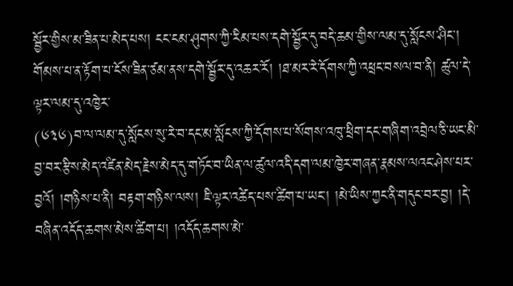སྦྱོར་གྱིས་མ་ཟིན་པ་མེད་པས། ངང་ངམ་ཤུགས་ཀྱི་རིམ་པས་དགེ་སྦྱོར་དུ་བདེ་ཆམ་གྱིས་ལམ་དུ་སློངས་ཤིང་། གོམས་པ་ན་རྟོག་པ་ངོས་ཟིན་ཙམ་ནས་དགེ་སྦྱོར་དུ་འཆར་རོ། །ཐ་མར་རེ་དོགས་ཀྱི་འཕྲང་བསལ་བ་ནི། ཚུལ་དེ་ལྟར་ལམ་དུ་འཁྱེར་
(༦༣༦)བ་ལ་ལམ་དུ་སློངས་སུ་རེ་བ་དང་མ་སློངས་ཀྱི་དོགས་པ་སོགས་འཁུ་ཕྲིག་དང་གཞིག་འབྲེལ་ཅི་ཡང་མི་བྱ་བར་རྩིས་མེད་འཛིན་མེད་རྗེས་མེད་དུ་གཏོང་བ་ཡིན་ལ་ཚུལ་འདི་དག་ལམ་ཁྱེར་གཞན་རྣམས་ལའང་ཤེས་པར་བྱའོ། །གཉིས་པ་ནི། བརྟག་གཉིས་ལས། ཇི་ལྟར་འཚེད་པས་ཚིག་པ་ཡང་། །མེ་ཡིས་ཀྱང་ནི་གདུང་བར་བྱ། །དེ་བཞིན་འདོད་ཆགས་མེས་ཚིག་པ། །འདོད་ཆགས་མེ་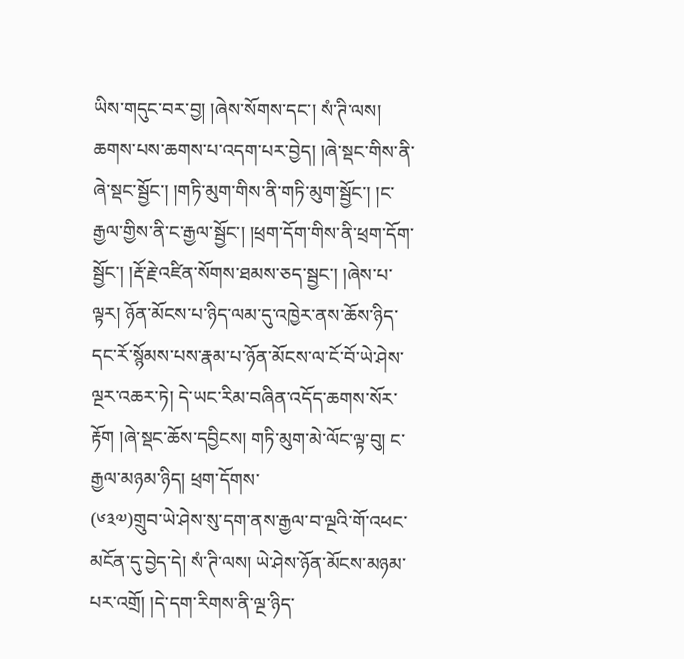ཡིས་གདུང་བར་བྱ། །ཞེས་སོགས་དང་། སཾ་ཊི་ལས། ཆགས་པས་ཆགས་པ་འདག་པར་བྱེད། །ཞེ་སྡང་གིས་ནི་ཞེ་སྡང་སྦྱོང་། །གཏི་མུག་གིས་ནི་གཏི་མུག་སྦྱོང་། །ང་རྒྱལ་གྱིས་ནི་ང་རྒྱལ་སྦྱོང་། །ཕྲག་དོག་གིས་ནི་ཕྲག་དོག་སྦྱོང་། །རྡོ་རྗེ་འཛིན་སོགས་ཐམས་ཅད་སྦྱང་། །ཞེས་པ་ལྟར། ཉོན་མོངས་པ་ཉིད་ལམ་དུ་འཁྱེར་ནས་ཆོས་ཉིད་དང་རོ་སྙོམས་པས་རྣམ་པ་ཉོན་མོངས་ལ་ངོ་བོ་ཡེ་ཤེས་ལྔར་འཆར་ཏེ། དེ་ཡང་རིམ་བཞིན་འདོད་ཆགས་སོར་རྟོག །ཞེ་སྡང་ཆོས་དབྱིངས། གཏི་མུག་མེ་ལོང་ལྟ་བུ། ང་རྒྱལ་མཉམ་ཉིད། ཕྲག་དོགས་
(༦༣༧)གྲུབ་ཡེ་ཤེས་སུ་དག་ནས་རྒྱལ་བ་ལྔའི་གོ་འཕང་མངོན་དུ་བྱེད་དེ། སཾ་ཊི་ལས། ཡེ་ཤེས་ཉོན་མོངས་མཉམ་པར་འགྲོ། །དེ་དག་རིགས་ནི་ལྔ་ཉིད་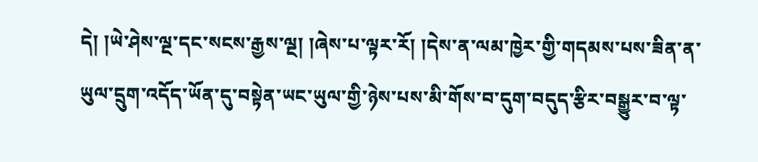དེ། །ཡེ་ཤེས་ལྔ་དང་སངས་རྒྱས་ལྔ། །ཞེས་པ་ལྟར་རོ། །དེས་ན་ལམ་ཁྱེར་གྱི་གདམས་པས་ཟིན་ན་ཡུལ་དྲུག་འདོད་ཡོན་དུ་བསྟེན་ཡང་ཡུལ་གྱི་ཉེས་པས་མི་གོས་བ་དུག་བདུད་རྩིར་བསྒྱུར་བ་ལྟ་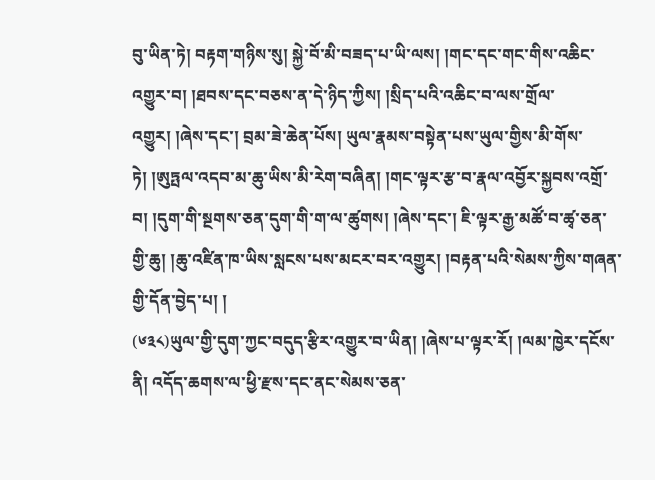བུ་ཡིན་ཏེ། བརྟག་གཉིས་སུ། སྐྱེ་བོ་མི་བཟད་པ་ཡི་ལས། །གང་དང་གང་གིས་འཆིང་འགྱུར་བ། །ཐབས་དང་བཅས་ན་དེ་ཉིད་ཀྱིས། །སྲིད་པའི་འཆིང་བ་ལས་གྲོལ་འགྱུར། །ཞེས་དང་། བྲམ་ཟེ་ཆེན་པོས། ཡུལ་རྣམས་བསྟེན་པས་ཡུལ་གྱིས་མི་གོས་ཏེ། །ཨུཏྤལ་འདབ་མ་ཆུ་ཡིས་མི་རེག་བཞིན། །གང་ལྟར་རྩ་བ་རྣལ་འབྱོར་སྐྱབས་འགྲོ་བ། །དུག་གི་སྔགས་ཅན་དུག་གི་ག་ལ་ཚུགས། །ཞེས་དང་། ཇི་ལྟར་རྒྱ་མཚོ་བ་ཚྭ་ཅན་གྱི་ཆུ། །ཆུ་འཛིན་ཁ་ཡིས་སླངས་པས་མངར་བར་འགྱུར། །བརྟན་པའི་སེམས་ཀྱིས་གཞན་གྱི་དོན་བྱེད་པ། །
(༦༣༨)ཡུལ་གྱི་དུག་ཀྱང་བདུད་རྩིར་འགྱུར་བ་ཡིན། །ཞེས་པ་ལྟར་རོ། །ལམ་ཁྱེར་དངོས་ནི། འདོད་ཆགས་ལ་ཕྱི་རྫས་དང་ནང་སེམས་ཅན་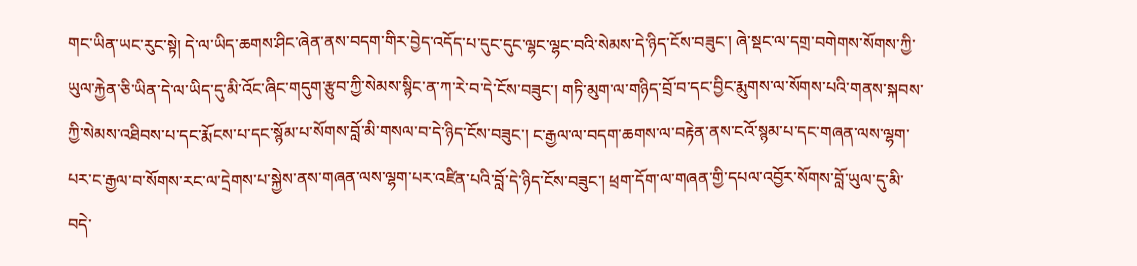གང་ཡིན་ཡང་རུང་སྟེ། དེ་ལ་ཡིད་ཆགས་ཤིང་ཞེན་ནས་བདག་གིར་བྱེད་འདོད་པ་དུང་དུང་ལྷང་ལྷང་བའི་སེམས་དེ་ཉིད་ངོས་བཟུང་། ཞེ་སྡང་ལ་དགྲ་བགེགས་སོགས་ཀྱི་ཡུལ་རྐྱེན་ཅི་ཡིན་དེ་ལ་ཡིད་དུ་མི་འོང་ཞིང་གདུག་རྩུབ་ཀྱི་སེམས་སྙིང་ན་ཀ་རེ་བ་དེ་ངོས་བཟུང་། གཏི་མུག་ལ་གཉིད་བྲོ་བ་དང་བྱིང་རྨུགས་ལ་སོགས་པའི་གནས་སྐབས་ཀྱི་སེམས་འཐིབས་པ་དང་རྨོངས་པ་དང་སྙོམ་པ་སོགས་བློ་མི་གསལ་བ་དེ་ཉིད་ངོས་བཟུང་། ང་རྒྱལ་ལ་བདག་ཆགས་ལ་བརྟེན་ནས་ངའོ་སྙམ་པ་དང་གཞན་ལས་ལྷག་པར་ང་རྒྱལ་བ་སོགས་རང་ལ་དྲེགས་པ་སྐྱེས་ནས་གཞན་ལས་ལྷག་པར་འཛིན་པའི་བློ་དེ་ཉིད་ངོས་བཟུང་། ཕྲག་དོག་ལ་གཞན་གྱི་དཔལ་འབྱོར་སོགས་བློ་ཡུལ་དུ་མི་བདེ་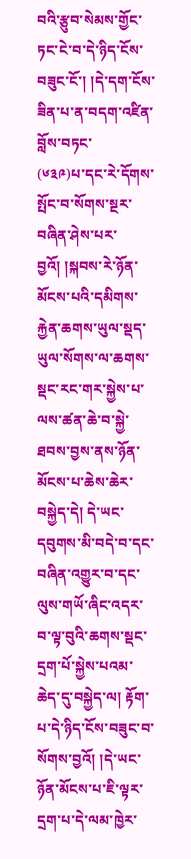བའི་རྩུབ་སེམས་གྱོང་ཏང་ངེ་བ་དེ་ཉིད་ངོས་བཟུང་ངོ་། །དེ་དག་ངོས་ཟིན་པ་ན་བདག་འཛིན་བློས་བཏང་
(༦༣༩)པ་དང་རེ་དོགས་སྤོང་བ་སོགས་སྔར་བཞིན་ཤེས་པར་བྱའོ། །སྐབས་རེ་ཉོན་མོངས་པའི་དམིགས་རྐྱེན་ཆགས་ཡུལ་སྡད་ཡུལ་སོགས་ལ་ཆགས་སྡང་རང་གར་སྐྱེས་པ་ལས་ཚན་ཆེ་བ་སྐྱེ་ཐབས་བྱས་ནས་ཉོན་མོངས་པ་ཆེས་ཆེར་བསྐྱེད་དེ། དེ་ཡང་དབུགས་མི་བདེ་བ་དང་བཞིན་འགྱུར་བ་དང་ལུས་གཡོ་ཞིང་འདར་བ་ལྟ་བུའི་ཆགས་སྡང་དྲག་པོ་སྐྱེས་པའམ་ཆེད་དུ་བསྐྱེད་ལ། རྟོག་པ་དེ་ཉིད་ངོས་བཟུང་བ་སོགས་བྱའོ། །དེ་ཡང་ཉོན་མོངས་པ་ཇི་ལྟར་དྲག་པ་དེ་ལམ་ཁྱེར་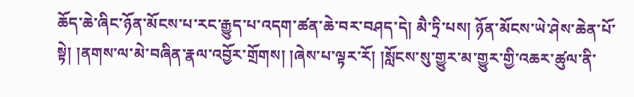ཆོད་ཆེ་ཞིང་ཉོན་མོངས་པ་རང་རྒྱུད་པ་འདག་ཚན་ཆེ་བར་བཤད་དེ། མཻ་ཏྲི་པས། ཉོན་མོངས་ཡེ་ཤེས་ཆེན་པོ་སྟེ། །ནགས་ལ་མེ་བཞིན་རྣལ་འབྱོར་གྲོགས། །ཞེས་པ་ལྟར་རོ། །སློངས་སུ་གྱུར་མ་གྱུར་གྱི་འཆར་ཚུལ་ནི་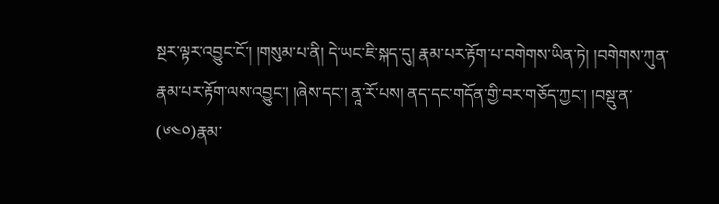སྔར་ལྟར་འབྱུང་ངོ་། །གསུམ་པ་ནི། དེ་ཡང་ཇི་སྐད་དུ། རྣམ་པར་རྟོག་པ་བགེགས་ཡིན་ཏེ། །བགེགས་ཀུན་རྣམ་པར་རྟོག་ལས་འབྱུང་། །ཞེས་དང་། ནཱ་རོ་པས། ནད་དང་གདོན་གྱི་བར་གཅོད་ཀྱང་། །བསྡུ་ན་
(༦༤༠)རྣམ་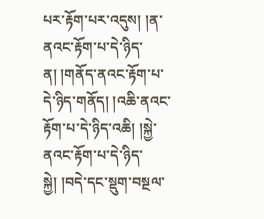པར་རྟོག་པར་འདུས། །ན་ནའང་རྟོག་པ་དེ་ཉིད་ན། །གནོད་ནའང་རྟོག་པ་དེ་ཉིད་གནོད། །འཆི་ནའང་རྟོག་པ་དེ་ཉིད་འཆི། །སྐྱེ་ནའང་རྟོག་པ་དེ་ཉིད་སྐྱེ། །བདེ་དང་སྡུག་བསྔལ་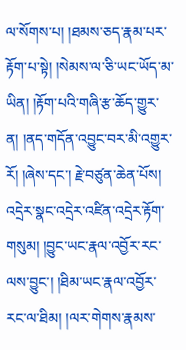ལ་སོགས་པ། །ཐམས་ཅད་རྣམ་པར་རྟོག་པ་སྟེ། །སེམས་ལ་ཅི་ཡང་ཡོད་མ་ཡིན། །རྟོག་པའི་གཞི་རྩ་ཆོད་གྱུར་ན། །ནད་གདོན་འབྱུང་བར་མི་འགྱུར་རོ། །ཞེས་དང་། རྗེ་བཙུན་ཆེན་པོས། འདྲེར་སྣང་འདྲེར་འཛིན་འདྲེར་རྟོག་གསུམ། །བྱུང་ཡང་རྣལ་འབྱོར་རང་ལས་བྱུང་། །ཐིམ་ཡང་རྣལ་འབྱོར་རང་ལ་ཐིམ། །ལར་གེགས་རྣམས་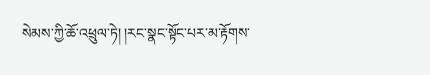སེམས་ཀྱི་ཆོ་འཕྲུལ་ཏེ། །རང་སྣང་སྟོང་པར་མ་རྟོགས་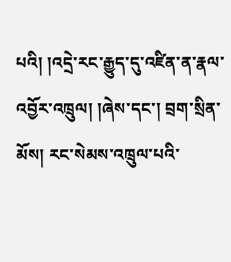པའི། །འདྲེ་རང་རྒྱུད་དུ་འཛིན་ན་རྣལ་འབྱོར་འཁྲུལ། །ཞེས་དང་། བྲག་སྲིན་མོས། རང་སེམས་འཁྲུལ་པའི་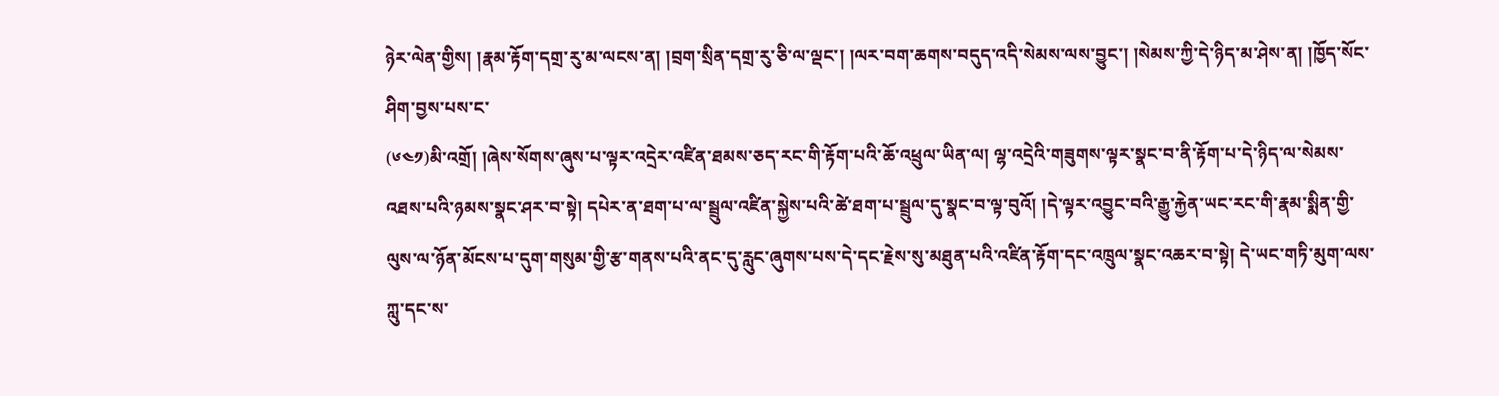ཉེར་ལེན་གྱིས། །རྣམ་རྟོག་དགྲ་རུ་མ་ལངས་ན། །བྲག་སྲིན་དགྲ་རུ་ཅི་ལ་ལྡང་། །ལར་བག་ཆགས་བདུད་འདི་སེམས་ལས་བྱུང་། །སེམས་ཀྱི་དེ་ཉིད་མ་ཤེས་ན། །ཁྱོད་སོང་ཤིག་བྱས་པས་ང་
(༦༤༡)མི་འགྲོ། །ཞེས་སོགས་ཞུས་པ་ལྟར་འདྲེར་འཛིན་ཐམས་ཅད་རང་གི་རྟོག་པའི་ཆོ་འཕྲུལ་ཡིན་ལ། ལྷ་འདྲེའི་གཟུགས་ལྟར་སྣང་བ་ནི་རྟོག་པ་དེ་ཉིད་ལ་སེམས་འཐས་པའི་ཉམས་སྣང་ཤར་བ་སྟེ། དཔེར་ན་ཐག་པ་ལ་སྦྲུལ་འཛིན་སྐྱེས་པའི་ཚེ་ཐག་པ་སྦྲུལ་དུ་སྣང་བ་ལྟ་བུའོ། །དེ་ལྟར་འབྱུང་བའི་རྒྱུ་རྐྱེན་ཡང་རང་གི་རྣམ་སྨིན་གྱི་ལུས་ལ་ཉོན་མོངས་པ་དུག་གསུམ་གྱི་རྩ་གནས་པའི་ནང་དུ་རླུང་ཞུགས་པས་དེ་དང་རྗེས་སུ་མཐུན་པའི་འཛིན་རྟོག་དང་འཁྲུལ་སྣང་འཆར་བ་སྟེ། དེ་ཡང་གཏི་མུག་ལས་ཀླུ་དང་ས་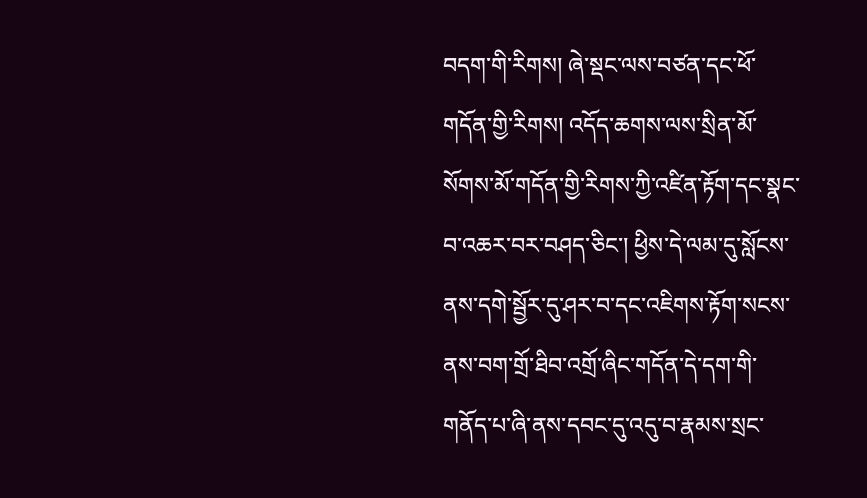བདག་གི་རིགས། ཞེ་སྡང་ལས་བཙན་དང་ཕོ་གདོན་གྱི་རིགས། འདོད་ཆགས་ལས་སྲིན་མོ་སོགས་མོ་གདོན་གྱི་རིགས་ཀྱི་འཛིན་རྟོག་དང་སྣང་བ་འཆར་བར་བཤད་ཅིང་། ཕྱིས་དེ་ལམ་དུ་སློངས་ནས་དགེ་སྦྱོར་དུ་ཤར་བ་དང་འཇིགས་རྟོག་སངས་ནས་བག་གྲོ་ཐིབ་འགྲོ་ཞིང་གདོན་དེ་དག་གི་གནོད་པ་ཞི་ནས་དབང་དུ་འདུ་བ་རྣམས་སྲང་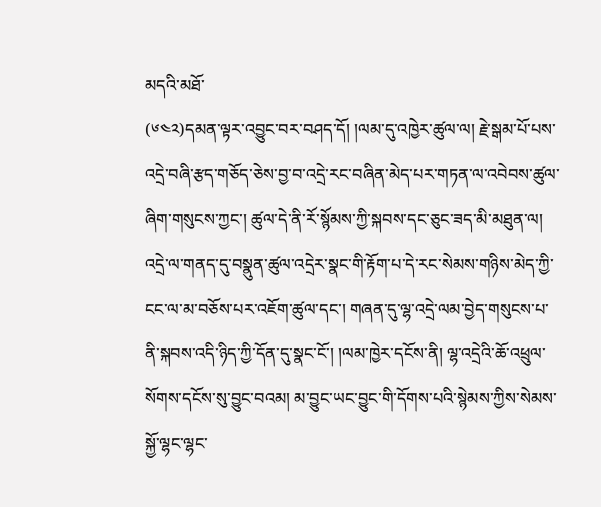མདའི་མཐོ་
(༦༤༢)དམན་ལྟར་འབྱུང་བར་བཤད་དོ། །ལམ་དུ་འཁྱེར་ཚུལ་ལ། རྗེ་སྒམ་པོ་པས་འདྲེ་བཞི་རྩད་གཅོད་ཅེས་བྱ་བ་འདྲེ་རང་བཞིན་མེད་པར་གཏན་ལ་འབེབས་ཚུལ་ཞིག་གསུངས་ཀྱང་། ཚུལ་དེ་ནི་རོ་སྙོམས་ཀྱི་སྐབས་དང་ཅུང་ཟད་མི་མཐུན་ལ། འདྲེ་ལ་གནད་དུ་བསྣུན་ཚུལ་འདྲེར་སྣང་གི་རྟོག་པ་དེ་རང་སེམས་གཉིས་མེད་ཀྱི་ངང་ལ་མ་བཅོས་པར་འཇོག་ཚུལ་དང་། གཞན་དུ་ལྷ་འདྲེ་ལམ་བྱེད་གསུངས་པ་ནི་སྐབས་འདི་ཉིད་ཀྱི་དོན་དུ་སྣང་ངོ་། །ལམ་ཁྱེར་དངོས་ནི། ལྷ་འདྲེའི་ཆོ་འཕྲུལ་སོགས་དངོས་སུ་བྱུང་བའམ། མ་བྱུང་ཡང་བྱུང་གི་དོགས་པའི་སྙེམས་ཀྱིས་སེམས་སྐྱོ་ལྷང་ལྷང་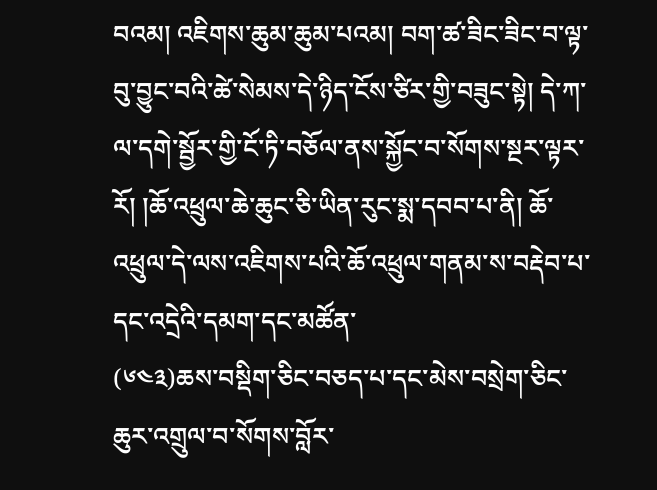བའམ། འཇིགས་ཆུམ་ཆུམ་པའམ། བག་ཚ་ཟིང་ཟིང་བ་ལྟ་བུ་བྱུང་བའི་ཚེ་སེམས་དེ་ཉིད་ངོས་ཙིར་གྱི་བཟུང་སྟེ། དེ་ཀ་ལ་དགེ་སྦྱོར་གྱི་ངོ་ཏི་བཅོལ་ནས་སྐྱོང་བ་སོགས་སྔར་ལྟར་རོ། །ཆོ་འཕྲུལ་ཆེ་ཆུང་ཅི་ཡིན་རུང་སྨ་དབབ་པ་ནི། ཆོ་འཕྲུལ་དེ་ལས་འཇིགས་པའི་ཆོ་འཕྲུལ་གནམ་ས་བརྡེབ་པ་དང་འདྲེའི་དམག་དང་མཚོན་
(༦༤༣)ཆས་བསྡིག་ཅིང་བཅད་པ་དང་མེས་བསྲེག་ཅིང་ཆུར་འགྲུལ་བ་སོགས་བློར་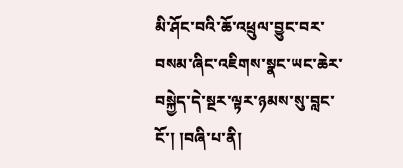མི་ཤོང་བའི་ཆོ་འཕྲུལ་བྱུང་བར་བསམ་ཞིང་འཇིགས་སྣང་ཡང་ཆེར་བསྐྱེད་དེ་སྔར་ལྟར་ཉམས་སུ་བླང་ངོ་། །བཞི་པ་ནི།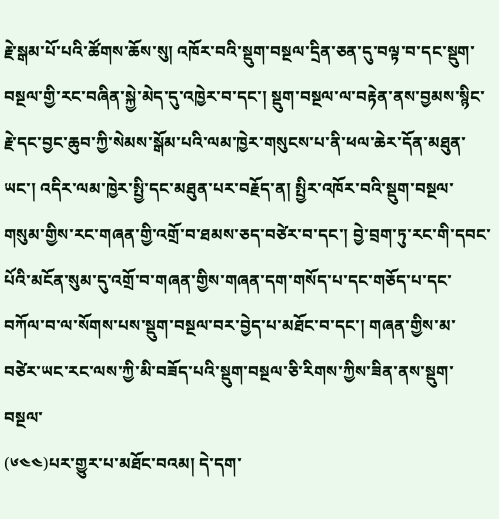རྗེ་སྒམ་པོ་པའི་ཚོགས་ཆོས་སུ། འཁོར་བའི་སྡུག་བསྔལ་དྲིན་ཅན་དུ་བལྟ་བ་དང་སྡུག་བསྔལ་གྱི་རང་བཞིན་སྐྱེ་མེད་དུ་འཁྱེར་བ་དང་། སྡུག་བསྔལ་ལ་བརྟེན་ནས་བྱམས་སྙིང་རྗེ་དང་བྱང་ཆུབ་ཀྱི་སེམས་སྒོམ་པའི་ལམ་ཁྱེར་གསུངས་པ་ནི་ཕལ་ཆེར་དོན་མཐུན་ཡང་། འདིར་ལམ་ཁྱེར་སྤྱི་དང་མཐུན་པར་བརྗོད་ན། སྤྱིར་འཁོར་བའི་སྡུག་བསྔལ་གསུམ་གྱིས་རང་གཞན་གྱི་འགྲོ་བ་ཐམས་ཅད་བཙེར་བ་དང་། བྱེ་བྲག་ཏུ་རང་གི་དབང་པོའི་མངོན་སུམ་དུ་འགྲོ་བ་གཞན་གྱིས་གཞན་དག་གསོད་པ་དང་གཅོད་པ་དང་བཀོལ་བ་ལ་སོགས་པས་སྡུག་བསྔལ་བར་བྱེད་པ་མཐོང་བ་དང་། གཞན་གྱིས་མ་བཙེར་ཡང་རང་ལས་ཀྱི་མི་བཟོད་པའི་སྡུག་བསྔལ་ཅི་རིགས་ཀྱིས་ཟིན་ནས་སྡུག་བསྔལ་
(༦༤༤)པར་གྱུར་པ་མཐོང་བའམ། དེ་དག་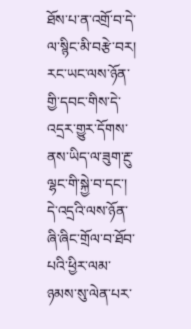ཐོས་པ་ན་འགྲོ་བ་དེ་ལ་སྙིང་མི་བརྩེ་བར། རང་ཡང་ལས་ཉོན་གྱི་དབང་གིས་དེ་འདྲར་གྱུར་དོགས་ནས་ཡིད་ལ་ཟུག་རྔུ་ལྷང་གི་སྐྱེ་བ་དང་། དེ་འདྲའི་ལས་ཉོན་ཞི་ཞིང་གྲོལ་བ་ཐོབ་པའི་ཕྱིར་ལམ་ཉམས་སུ་ལེན་པར་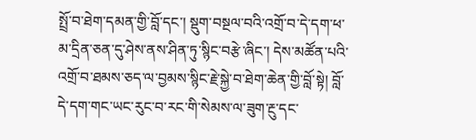སྤྲོ་བ་ཐེག་དམན་གྱི་བློ་དང་། སྡུག་བསྔལ་བའི་འགྲོ་བ་དེ་དག་ཕ་མ་དྲིན་ཅན་དུ་ཤེས་ནས་ཤིན་ཏུ་སྙིང་བརྩེ་ཞིང་། དེས་མཚོན་པའི་འགྲོ་བ་ཐམས་ཅད་ལ་བྱམས་སྙིང་རྗེ་སྐྱེ་བ་ཐེག་ཆེན་གྱི་བློ་སྟེ། བློ་དེ་དག་གང་ཡང་རུང་བ་རང་གི་སེམས་ལ་ཟུག་རྔུ་དང་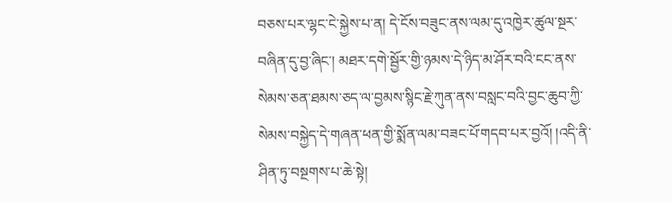བཅས་པར་ལྷང་ངེ་སྐྱེས་པ་ན། དེ་ངོས་བཟུང་ནས་ལམ་དུ་འཁྱེར་ཚུལ་སྔར་བཞིན་དུ་བྱ་ཞིང་། མཐར་དགེ་སྦྱོར་གྱི་ཉམས་དེ་ཉིད་མ་ཤོར་བའི་ངང་ནས་སེམས་ཅན་ཐམས་ཅད་ལ་བྱམས་སྙིང་རྗེ་ཀུན་ནས་བསླང་བའི་བྱང་ཆུབ་ཀྱི་སེམས་བསྐྱེད་དེ་གཞན་ཕན་གྱི་སྨོན་ལམ་བཟང་པོ་གདབ་པར་བྱའོ། །འདི་ནི་ཤིན་ཏུ་བསྔགས་པ་ཆེ་སྟེ།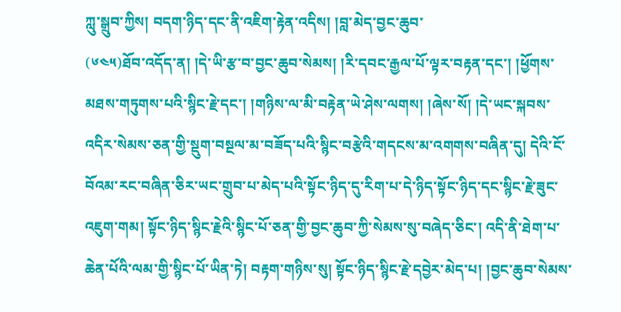ཀླུ་སྒྲུབ་ཀྱིས། བདག་ཉིད་དང་ནི་འཇིག་རྟེན་འདིས། །བླ་མེད་བྱང་ཆུབ་
(༦༤༥)ཐོབ་འདོད་ན། །དེ་ཡི་རྩ་བ་བྱང་ཆུབ་སེམས། །རི་དབང་རྒྱལ་པོ་ལྟར་བརྟན་དང་། །ཕྱོགས་མཐས་གཏུགས་པའི་སྙིང་རྗེ་དང་། །གཉིས་ལ་མི་བརྟེན་ཡེ་ཤེས་ལགས། །ཞེས་སོ། །དེ་ཡང་སྐབས་འདིར་སེམས་ཅན་གྱི་སྡུག་བསྔལ་མ་བཟོད་པའི་སྙིང་བརྩེའི་གདངས་མ་འགགས་བཞིན་དུ། དེའི་ངོ་བོའམ་རང་བཞིན་ཅིར་ཡང་གྲུབ་པ་མེད་པའི་སྟོང་ཉིད་དུ་རིག་པ་དེ་ཉིད་སྟོང་ཉིད་དང་སྙིང་རྗེ་ཟུང་འཇུག་གམ། སྟོང་ཉིད་སྙིང་རྗེའི་སྙིང་པོ་ཅན་གྱི་བྱང་ཆུབ་ཀྱི་སེམས་སུ་བཞེད་ཅིང་། འདི་ནི་ཐེག་པ་ཆེན་པོའི་ལམ་གྱི་སྙིང་པོ་ཡིན་ཏེ། བརྟག་གཉིས་སུ། སྟོང་ཉིད་སྙིང་རྗེ་དབྱེར་མེད་པ། །བྱང་ཆུབ་སེམས་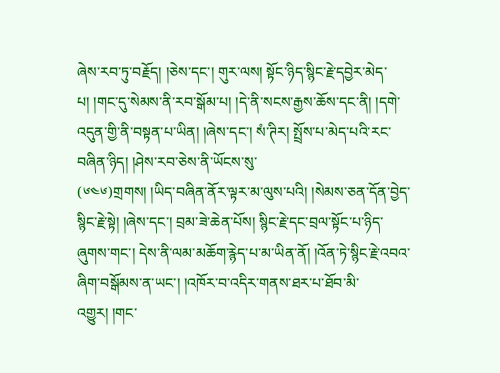ཞེས་རབ་ཏུ་བརྗོད། །ཅེས་དང་། གུར་ལས། སྟོང་ཉིད་སྙིང་རྗེ་དབྱེར་མེད་པ། །གང་དུ་སེམས་ནི་རབ་སྒོམ་པ། །དེ་ནི་སངས་རྒྱས་ཆོས་དང་ནི། །དགེ་འདུན་གྱི་ནི་བསྟན་པ་ཡིན། །ཞེས་དང་། སཾ་ཊིར། སྤྲོས་པ་མེད་པའི་རང་བཞིན་ཉིད། །ཤེས་རབ་ཅེས་ནི་ཡོངས་སུ་
(༦༤༦)གྲགས། །ཡིད་བཞིན་ནོར་ལྟར་མ་ལུས་པའི། །སེམས་ཅན་དོན་བྱེད་སྙིང་རྗེ་སྟེ། །ཞེས་དང་། བྲམ་ཟེ་ཆེན་པོས། སྙིང་རྗེ་དང་བྲལ་སྟོང་པ་ཉིད་ཞུགས་གང་། དེས་ནི་ལམ་མཆོག་རྙེད་པ་མ་ཡིན་ནོ། །འོན་ཏེ་སྙིང་རྗེ་འབའ་ཞིག་བསྒོམས་ན་ཡང་། །འཁོར་བ་འདིར་གནས་ཐར་པ་ཐོབ་མི་འགྱུར། །གང་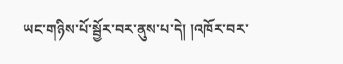ཡང་གཉིས་པོ་སྦྱོར་བར་ནུས་པ་དེ། །འཁོར་བར་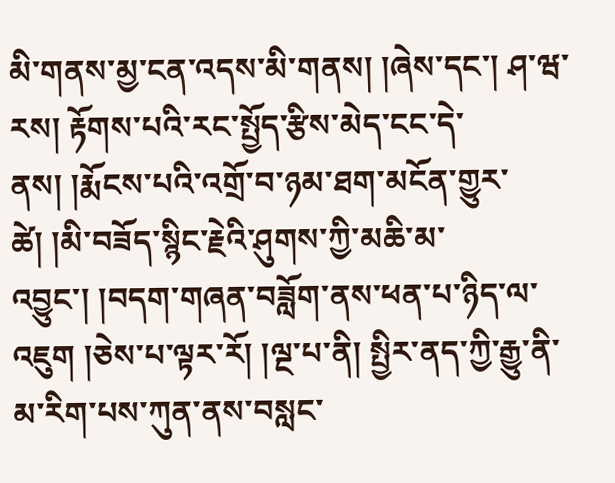མི་གནས་མྱ་ངན་འདས་མི་གནས། །ཞེས་དང་། ཤ་ཝ་རས། རྟོགས་པའི་རང་སྤྱོད་རྩིས་མེད་ངང་དེ་ནས། །རྨོངས་པའི་འགྲོ་བ་ཉམ་ཐག་མངོན་གྱུར་ཚེ། །མི་བཟོད་སྙིང་རྗེའི་ཤུགས་ཀྱི་མཆི་མ་འབྱུང་། །བདག་གཞན་བཟློག་ནས་ཕན་པ་ཉིད་ལ་འཇུག །ཅེས་པ་ལྟར་རོ། །ལྔ་པ་ནི། སྤྱིར་ནད་ཀྱི་རྒྱུ་ནི་མ་རིག་པས་ཀུན་ནས་བསླང་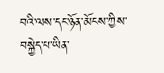བའི་ལས་དང་ཉོན་མོངས་ཀྱིས་བསྐྱེད་པ་ཡིན་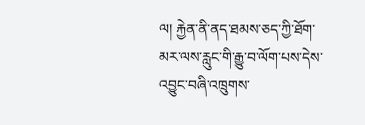ལ། རྐྱེན་ནི་ནད་ཐམས་ཅད་ཀྱི་ཐོག་མར་ལས་རླུང་གི་རྒྱུ་བ་ལོག་པས་དེས་འབྱུང་བཞི་འཁྲུགས་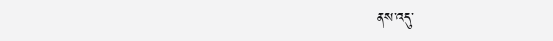ནས་འདུ་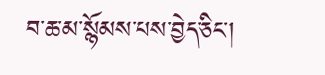བ་ཆ་མ་སྙོམས་པས་བྱེད་ཅིང་།